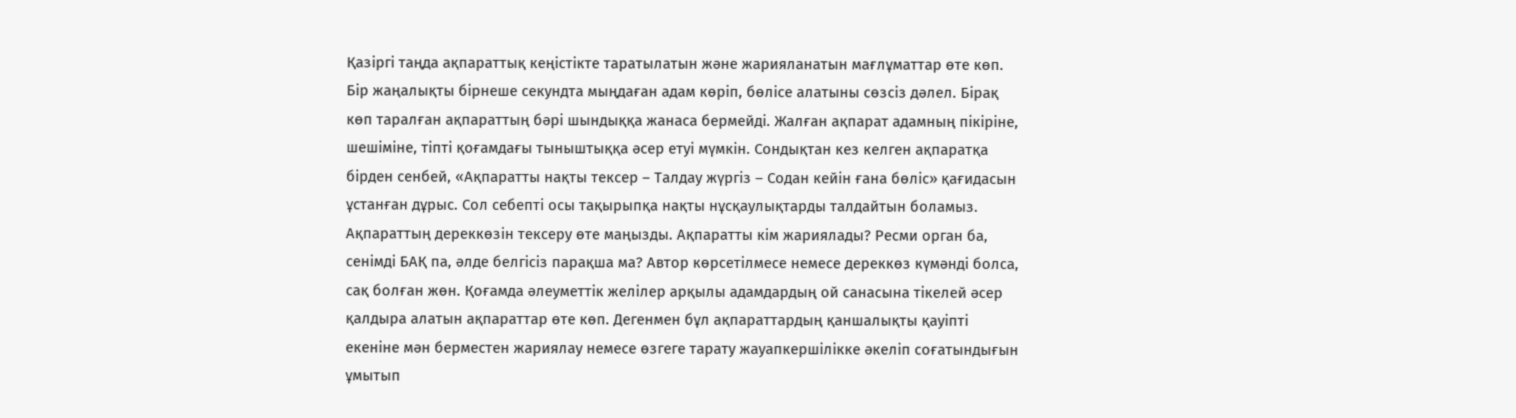Қазіргі таңда ақпараттық кеңістікте таратылатын және жарияланатын мағлұматтар өте көп. Бір жаңалықты бірнеше секундта мыңдаған адам көріп, бөлісе алатыны сөзсіз дәлел. Бірақ көп таралған ақпараттың бәрі шындыққа жанаса бермейді. Жалған ақпарат адамның пікіріне, шешіміне, тіпті қоғамдағы тыныштыққа әсер етуі мүмкін. Сондықтан кез келген ақпаратқа бірден сенбей, «Ақпаратты нақты тексер – Талдау жүргіз – Содан кейін ғана бөліс» қағидасын ұстанған дұрыс. Сол себепті осы тақырыпқа нақты нұсқаулықтарды талдайтын боламыз.
Ақпараттың дереккөзін тексеру өте маңызды. Ақпаратты кім жариялады? Ресми орган ба, сенімді БАҚ па, әлде белгісіз парақша ма? Автор көрсетілмесе немесе дереккөз күмәнді болса, сақ болған жөн. Қоғамда әлеуметтік желілер арқылы адамдардың ой санасына тікелей әсер қалдыра алатын ақпараттар өте көп. Дегенмен бұл ақпараттардың қаншалықты қауіпті екеніне мән берместен жариялау немесе өзгеге тарату жауапкершілікке әкеліп соғатындығын ұмытып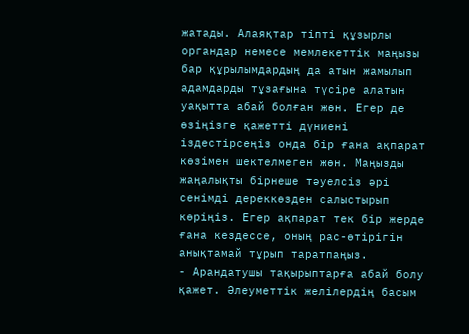жатады. Алаяқтар тіпті құзырлы органдар немесе мемлекеттік маңызы бар құрылымдардың да атын жамылып адамдарды тұзағына түсіре алатын уақытта абай болған жөн. Егер де өзіңізге қажетті дүниені іздестірсеңіз онда бір ғана ақпарат көзімен шектелмеген жөн. Маңызды жаңалықты бірнеше тәуелсіз әрі сенімді дереккөзден салыстырып көріңіз. Егер ақпарат тек бір жерде ғана кездессе, оның рас-өтірігін анықтамай тұрып таратпаңыз.
- Арандатушы тақырыптарға абай болу қажет. Әлеуметтік желілердің басым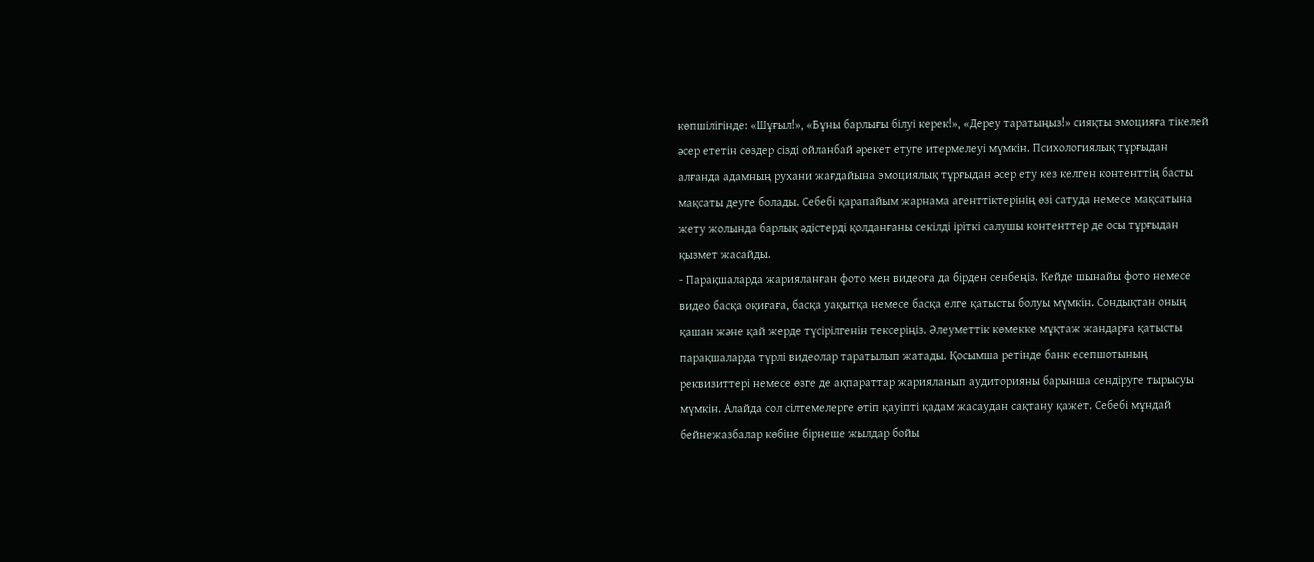көпшілігінде: «Шұғыл!», «Бұны барлығы білуі керек!», «Дереу таратыңыз!» сияқты эмоцияға тікелей әсер ететін сөздер сізді ойланбай әрекет етуге итермелеуі мүмкін. Психологиялық тұрғыдан алғанда адамның рухани жағдайына эмоциялық тұрғыдан әсер ету кез келген контенттің басты мақсаты деуге болады. Себебі қарапайым жарнама агенттіктерінің өзі сатуда немесе мақсатына жету жолында барлық әдістерді қолданғаны секілді іріткі салушы контенттер де осы тұрғыдан қызмет жасайды.
- Парақшаларда жарияланған фото мен видеоға да бірден сенбеңіз. Кейде шынайы фото немесе видео басқа оқиғаға, басқа уақытқа немесе басқа елге қатысты болуы мүмкін. Сондықтан оның қашан және қай жерде түсірілгенін тексеріңіз. Әлеуметтік көмекке мұқтаж жандарға қатысты парақшаларда түрлі видеолар таратылып жатады. Қосымша ретінде банк есепшотының реквизиттері немесе өзге де ақпараттар жарияланып аудиторияны барынша сендіруге тырысуы мүмкін. Алайда сол сілтемелерге өтіп қауіпті қадам жасаудан сақтану қажет. Себебі мұндай бейнежазбалар көбіне бірнеше жылдар бойы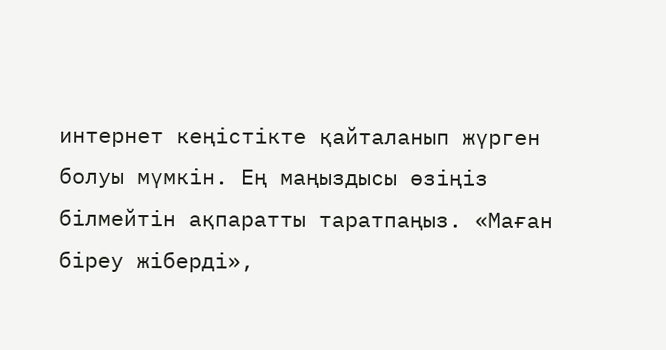интернет кеңістікте қайталанып жүрген болуы мүмкін. Ең маңыздысы өзіңіз білмейтін ақпаратты таратпаңыз. «Маған біреу жіберді»,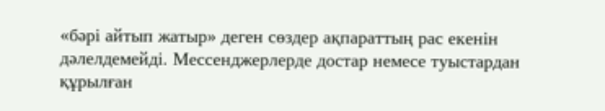«бәрі айтып жатыр» деген сөздер ақпараттың рас екенін дәлелдемейді. Мессенджерлерде достар немесе туыстардан құрылған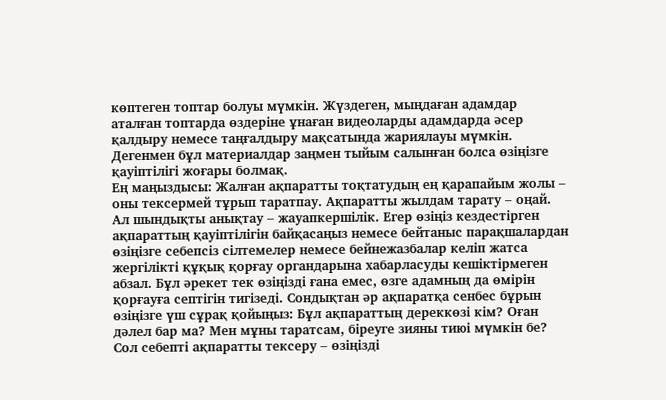көптеген топтар болуы мүмкін. Жүздеген, мыңдаған адамдар аталған топтарда өздеріне ұнаған видеоларды адамдарда әсер қалдыру немесе таңғалдыру мақсатында жариялауы мүмкін. Дегенмен бұл материалдар заңмен тыйым салынған болса өзіңізге қауіптілігі жоғары болмақ.
Ең маңыздысы: Жалған ақпаратты тоқтатудың ең қарапайым жолы – оны тексермей тұрып таратпау. Ақпаратты жылдам тарату – оңай. Ал шындықты анықтау – жауапкершілік. Егер өзіңіз кездестірген ақпараттың қауіптілігін байқасаңыз немесе бейтаныс парақшалардан өзіңізге себепсіз сілтемелер немесе бейнежазбалар келіп жатса жергілікті құқық қорғау органдарына хабарласуды кешіктірмеген абзал. Бұл әрекет тек өзіңізді ғана емес, өзге адамның да өмірін қорғауға септігін тигізеді. Сондықтан әр ақпаратқа сенбес бұрын өзіңізге үш сұрақ қойыңыз: Бұл ақпараттың дереккөзі кім? Оған дәлел бар ма? Мен мұны таратсам, біреуге зияны тиюі мүмкін бе? Сол себепті ақпаратты тексеру – өзіңізді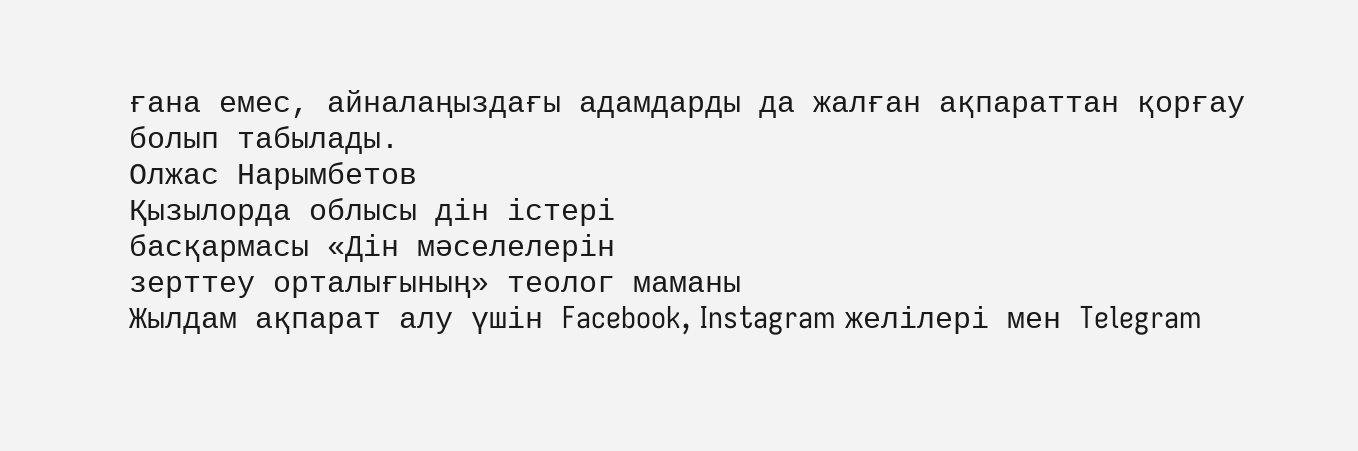ғана емес, айналаңыздағы адамдарды да жалған ақпараттан қорғау болып табылады.
Олжас Нарымбетов
Қызылорда облысы дін істері
басқармасы «Дін мәселелерін
зерттеу орталығының» теолог маманы
Жылдам ақпарат алу үшін Facebook, Instagram желілері мен Telegram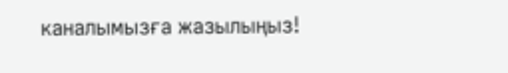каналымызға жазылыңыз!